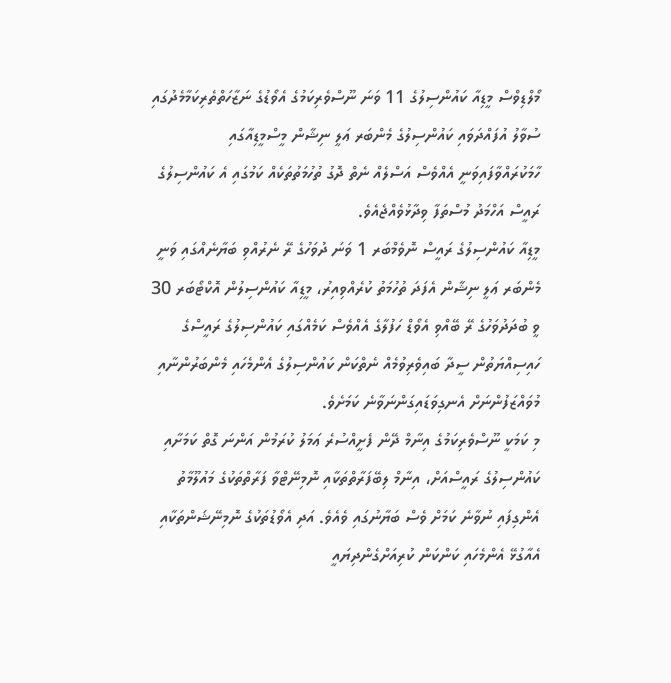މޯލްޑިވްސް މީޑިއާ ކައުންސިލުގެ 11 ވަނަ ނޫސްވެރިކަމުގެ އެވޯޑުގެ ނަޒާހަތްތެރިކަމާމެދުގައި ސުވާލު އުފައްދަވައި ކައުންސިލުގެ މެންބަރ ޢަލީ ނިޝާން މީސްމީޑިއާގައި ހާމަކުރައްވާފައިވަނީ އެއްވެސް އަސްލެއް ނެތް ދޮގު ތުހުމަތުތަކެއް ކަމުގައި އެ ކައުންސިލުގެ ރައީސް އަހްމަދު މުސްތަފާ ވިދާޅުވެއްޖެއެވެ.
މީޑިއާ ކައުންސިލުގެ ރައީސް ނޮވެމްބަރ 1 ވަނަ ދުވަހުގެ ރޭ ނެރުއްވި ބަޔާނެއްގައި ވަނީ މެންބަރ ޢަލީ ނިޝާން އެފަދަ ތުހުމަތު ކުރެއްވިއިރު، މީޑިއާ ކައުންސިލުން އޮކްޓޯބަރ 30 ވީ ބުދަދުވަހުގެ ރޭ ބޭއްވި އެވޯޑް ހަފުލާގެ އެއްވެސް ކަމެއްގައި ކައުންސިލުގެ ރައީސްގެ ހައިސިއްޔަތުން ސީދާ ބައިވެރިވުމެއް ނެތްކަން ކައުންސިލުގެ އެންމެހައި މެންބަރުންނާއި މުވައްޒަފުންނަށް އެނގިވަޑައިގަންނަވާނެ ކަމަށެވެ.
މި ކަމަކީ ނޫސްވެރިކަމުގެ އިނާމް ދޭން ފެށީއްސުރެ ޢަމަލު ކުރަމުން އަންނަ ގޮތް ކަމަށާއި ކައުންސިލުގެ ރައީސްއަށް، އިނާމް ލިބޭފަރާތްތަކާއި ނޮމިނޭޓްވާ ފަރާތްތަކުގެ މައުލޫމާތު އެންގިފައި ނުވާނެ ކަމަށް ވެސް ބަޔާނުގައި ވެއެވެ. އަދި އެވޯޑުތަކުގެ ނޮމިނޭޝަންތަކާއި އެއާގުޅޭ އެންމެހައި ކަންކަން ކުރިއަށްގެންދިޔައީ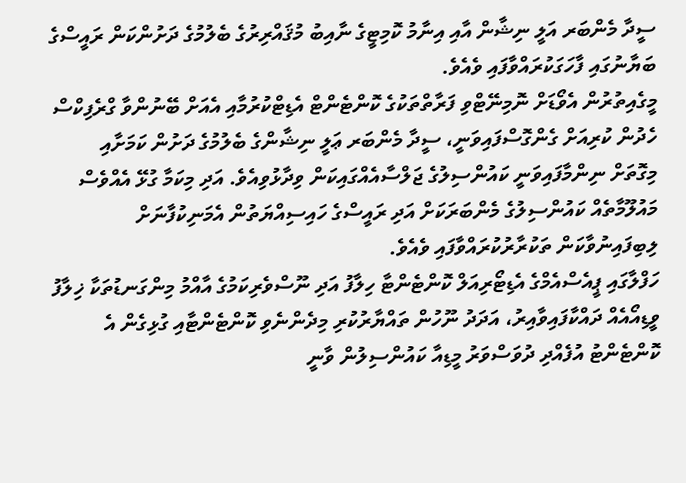ސީދާ މެންބަރ އަލީ ނިޝާން އާއި އިނާމު ކޮމިޓީގެ ނާއިބު މުޤައްރިރުގެ ބެލުމުގެ ދަށުންކަން ރައީސްގެ ބަޔާނުގައި ފާހަގަކުރައްވާފައި ވެއެވެ.
މީގެއިތުރުން އެވޯޑަށް ނޮމިނޭޓްވި ފަރާތްތަކުގެ ކޮންޓެންޓް އެޑިޓްކުރުމާއި އެއަށް ބޭނުންވާ ގްރެފިކްސް ހެދުން ކުރިއަށް ގެންގޮސްފައިވަނީ، ސީދާ މެންބަރ ޢަލީ ނިޝާންގެ ބެލުމުގެ ދަށުން ކަމަށާއި މިގޮތަށް ނިންމާފައިވަނީ ކައުންސިލުގެ ޖަލްސާއެއްގައިކަން ވިދާޅުވިއެވެ. އަދި މިކަމާ ގުޅޭ އެއްވެސް މައުލޫމާތެއް ކައުންސިލުގެ މެންބަރަކަށް އަދި ރައީސްގެ ހައިސިއްޔަތުން އެމަނިކުފާނަށް ލިބިފައިނުވާކަން ތަކުރާރުކުރައްވާފައި ވެއެވެ.
ހަފްލާގައި ޕީއެސްއެމްގެ އެޑިޓޯރިއަލް ކޮންޓެންޓާ ހިލާފު އަދި ނޫސްވެރިކަމުގެ އާއްމު މިންގަނޑުތަކާ ޚިލާފު ވީޑިއޯއެއް ދައްކާފައިވާއިރު، އަދަދު ނޫހުން ތައްޔާރުކުރި މިދެންނެވި ކޮންޓެންޓާއި ގުޅިގެން އެ ކޮންޓެންޓު އުފެއްދި ދުވަސްވަރު މީޑިއާ ކައުންސިލުން ވާނީ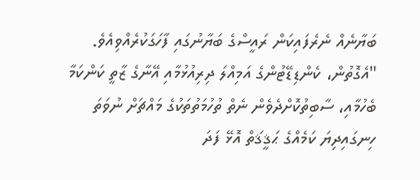ބަޔާނެއް ނެރެފައިކަން ރައީސްގެ ބަޔާނުގައި ފާހަގަކުރެއްވިއެވެ.
"އެގޮތުން، ކެންޑިޑޭޓުންގެ އަމިއްލަ ދިރިއުޅުމާއި އޭނާގެ ޒާތީ ކަންކަމާ ބެހުމާއި، ސާބިތުކޮށްދެވެން ނެތް ތުހުމަތުތަކުގެ މައްޗަށް ނުވަތަ ހިނގައިދިޔަ ކަމެއްގެ ޙަޤީޤަތް އޮޅޭ ފަދަ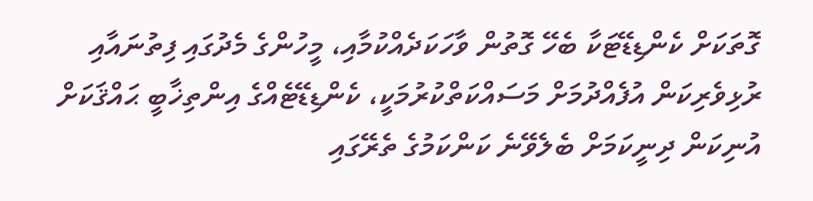ގޮތަކަށް ކެންޑިޑޭޓަކާ ބެހޭ ގޮތުން ވާހަކަދެއްކުމާއި، މީހުންގެ މެދުގައި ފިތުނައާއި ރުޅިވެރިކަން އުފެއްދުމަށް މަސައްކަތްކުރުމަކީ، ކެންޑިޑޭޓެއްގެ އިންތިޚާބީ ޙައްޤަކަށް އުނިކަން ދިނީކަމަށް ބެލެވޭނެ ކަންކަމުގެ ތެރޭގައި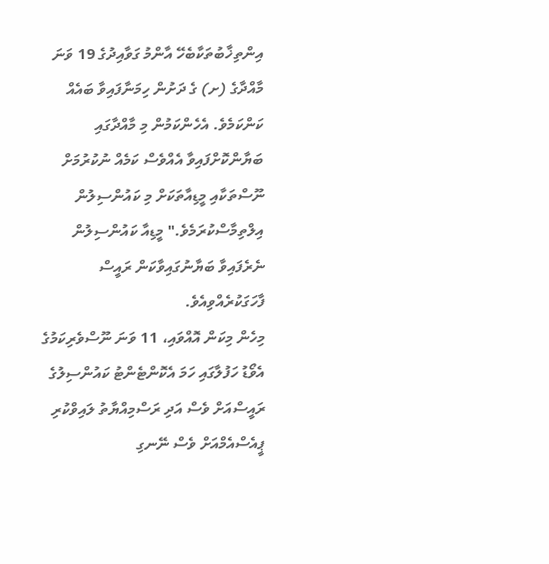އިންތިޚާބުތަކާބެހޭ އާންމު ގަވާއިދުގެ 19 ވަނަ މާއްދާގެ (ށ) ގެ ދަށުން ހިމަނާފައިވާ ބައެއް ކަންކަމެވެ. އެހެންކަމުން މި މާއްދާގައި ބަޔާންކޮށްފައިވާ އެއްވެސް ކަމެއް ނުކުރުމަށް ނޫސްތަކާއި މީޑިއާތަކަށް މި ކައުންސިލުން އިލްތިމާސްކުރަމެވެ." މީޑިއާ ކައުންސިލުން ނެރެފައިވާ ބަޔާނުގައިވާކަން ރައީސް ފާހަގަކުރެއްވިއެވެ.
މިހެން މިކަން އޮއްވައި، 11 ވަނަ ނޫސްވެރިކަމުގެ އެވޯޑު ހަފުލާގައި ހަމަ އެކޮންޓެންޓު ކައުންސިލުގެ ރައީސްއަށް ވެސް އަދި ރަސްމިއްޔާތު ލައިވްކުރި ޕީއެސްއެމްއަށް ވެސް ނޭނގި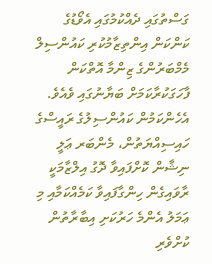ގަސްތުގައި ދެއްކުމުގައި އެވޯޑުގެ ކަންކަން އިންތިޒާމުކުރި ކައުންސިލް މެމްބަރުންގެ ޒިންމާ އޮތްކަން ފާހަގަކުރާކަމަށް ބަޔާނުގައި ވެއެވެ.
އެހެންކަމުން ކައުންސިލުގެ ރައީސްގެ ހައިސިއްޔަތުން، މެންބަރ ޢަލީ ނިޝާން ކޮށްފައިވާ ދޮގު އިލްޒާމަކީ ރާވައިގެން ހިންގާފައިވާ ކަމެއްކަމާއި މި ޢަމަލު އެންމެ ހަރުކަށި އިބާރާތުން ކުށްވެރި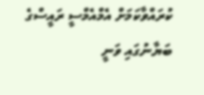ކުރައްވާކަމަށް އެމްއެމްސީ ރައީސްގެ ބަޔާނުގައި ވަނީ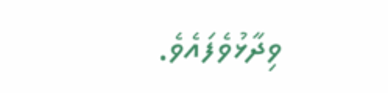ވިދާޅުވެފައެވެ.